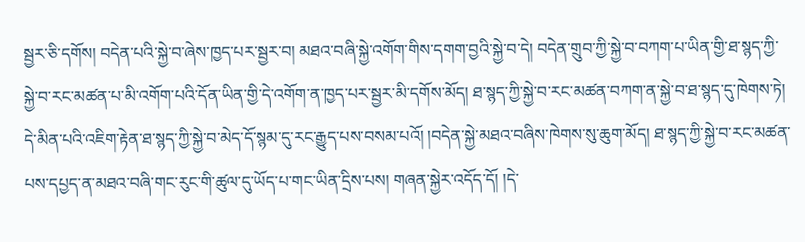སྦྱར་ཅི་དགོས། བདེན་པའི་སྐྱེ་བ་ཞེས་ཁྱད་པར་སྦྱར་བ། མཐའ་བཞི་སྐྱེ་འགོག་གིས་དགག་བྱའི་སྐྱེ་བ་དེ། བདེན་གྲུབ་ཀྱི་སྐྱེ་བ་བཀག་པ་ཡིན་གྱི་ཐ་སྙད་ཀྱི་སྐྱེ་བ་རང་མཚན་པ་མི་འགོག་པའི་དོན་ཡིན་གྱི་དེ་འགོག་ན་ཁྱད་པར་སྦྱར་མི་དགོས་མོད། ཐ་སྙད་ཀྱི་སྐྱེ་བ་རང་མཚན་བཀག་ན་སྐྱེ་བ་ཐ་སྙད་དུ་ཁེགས་ཏེ། དེ་མིན་པའི་འཇིག་རྟེན་ཐ་སྙད་ཀྱི་སྐྱེ་བ་མེད་དོ་སྙམ་དུ་རང་རྒྱུད་པས་བསམ་པའོ། །བདེན་སྐྱེ་མཐའ་བཞིས་ཁེགས་སུ་ཆུག་མོད། ཐ་སྙད་ཀྱི་སྐྱེ་བ་རང་མཚན་པས་དཔྱད་ན་མཐའ་བཞི་གང་རུང་གི་ཚུལ་དུ་ཡོད་པ་གང་ཡིན་དྲིས་པས། གཞན་སྐྱེར་འདོད་དོ། །དེ་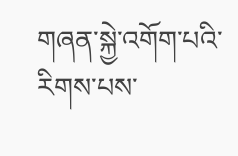གཞན་སྐྱེ་འགོག་པའི་རིགས་པས་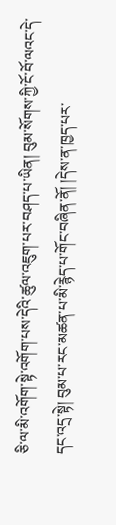ཅི་ལ་མི་འགོག་སྟེ་འགོག་པས་དེའི་ཚུལ་འཇུག་པར་བཤད་པ་ཡིན། བུམ་སོགས་ཀྱི་ངོ་བོ་ལའང་དེ་དང་འདྲ་སྟེ། བུམ་པ་རང་མཚན་པ་མི་རྙེད་པ་གོང་བཞིན་ནོ། །དེས་ན་ཁྱད་པར་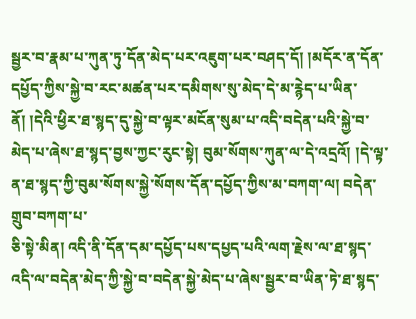སྦྱར་བ་རྣམ་པ་ཀུན་ཏུ་དོན་མེད་པར་འཇུག་པར་བཤད་དོ། །མདོར་ན་དོན་དཔྱོད་ཀྱིས་སྐྱེ་བ་རང་མཚན་པར་དམིགས་སུ་མེད་དེ་མ་རྙེད་པ་ཡིན་ནོ། །དེའི་ཕྱིར་ཐ་སྙད་དུ་སྐྱེ་བ་ལྟར་མངོན་སུམ་པ་འདི་བདེན་པའི་སྐྱེ་བ་མེད་པ་ཞེས་ཐ་སྙད་བྱས་ཀྱང་རུང་སྟེ། བུམ་སོགས་ཀུན་ལ་དེ་འདྲའོ། །དེ་ལྟ་ན་ཐ་སྙད་ཀྱི་བུམ་སོགས་སྐྱེ་སོགས་དོན་དཔྱོད་ཀྱིས་མ་བཀག་ལ། བདེན་གྲུབ་བཀག་པ་
ཅི་སྟེ་མིན། འདི་ནི་དོན་དམ་དཔྱོད་པས་དཔྱད་པའི་ལག་རྗེས་ལ་ཐ་སྙད་འདི་ལ་བདེན་མེད་ཀྱི་སྐྱེ་བ་བདེན་སྐྱེ་མེད་པ་ཞེས་སྦྱར་བ་ཡིན་ཏེ་ཐ་སྙད་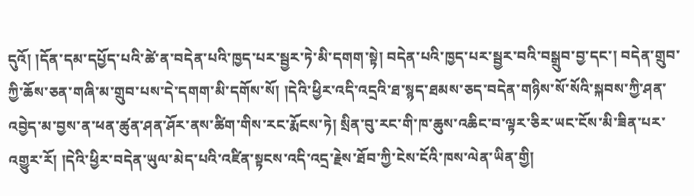དུའོ། །དོན་དམ་དཔྱོད་པའི་ཚེ་ན་བདེན་པའི་ཁྱད་པར་སྦྱར་ཏེ་མི་དགག་སྟེ། བདེན་པའི་ཁྱད་པར་སྦྱར་བའི་བསྒྲུབ་བྱ་དང་། བདེན་གྲུབ་ཀྱི་ཆོས་ཅན་གཞི་མ་གྲུབ་པས་དེ་དགག་མི་དགོས་སོ། །དེའི་ཕྱིར་འདི་འདྲའི་ཐ་སྙད་ཐམས་ཅད་བདེན་གཉིས་སོ་སོའི་སྐབས་ཀྱི་ཤན་འབྱེད་མ་བྱས་ན་ཕན་ཚུན་ཤན་ཤོར་ནས་ཚིག་གིས་རང་རྨོངས་ཏེ། སྲིན་བུ་རང་གི་ཁ་ཆུས་འཆིང་བ་ལྟར་ཅིར་ཡང་ངོས་མི་ཟིན་པར་འགྱུར་རོ། །དེའི་ཕྱིར་བདེན་ཡུལ་མེད་པའི་འཛིན་སྟངས་འདི་འདྲ་རྗེས་ཐོབ་ཀྱི་ངེས་ངོའི་ཁས་ལེན་ཡིན་གྱི།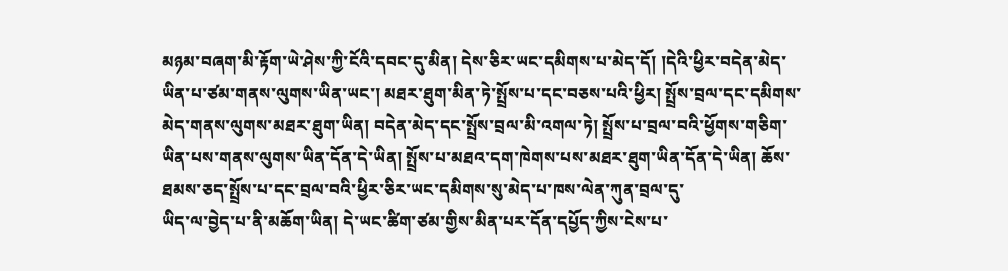མཉམ་བཞག་མི་རྟོག་ཡེ་ཤེས་ཀྱི་ངོའི་དབང་དུ་མིན། དེས་ཅིར་ཡང་དམིགས་པ་མེད་དོ། །དེའི་ཕྱིར་བདེན་མེད་ཡིན་པ་ཙམ་གནས་ལུགས་ཡིན་ཡང་། མཐར་ཐུག་མིན་ཏེ་སྤྲོས་པ་དང་བཅས་པའི་ཕྱིར། སྤྲོས་བྲལ་དང་དམིགས་མེད་གནས་ལུགས་མཐར་ཐུག་ཡིན། བདེན་མེད་དང་སྤྲོས་བྲལ་མི་འགལ་ཏེ། སྤྲོས་པ་བྲལ་བའི་ཕྱོགས་གཅིག་ཡིན་པས་གནས་ལུགས་ཡིན་དོན་དེ་ཡིན། སྤྲོས་པ་མཐའ་དག་ཁེགས་པས་མཐར་ཐུག་ཡིན་དོན་དེ་ཡིན། ཆོས་ཐམས་ཅད་སྤྲོས་པ་དང་བྲལ་བའི་ཕྱིར་ཅིར་ཡང་དམིགས་སུ་མེད་པ་ཁས་ལེན་ཀུན་བྲལ་དུ་
ཡིད་ལ་བྱེད་པ་ནི་མཆོག་ཡིན། དེ་ཡང་ཚིག་ཙམ་གྱིས་མིན་པར་དོན་དཔྱོད་ཀྱིས་ངེས་པ་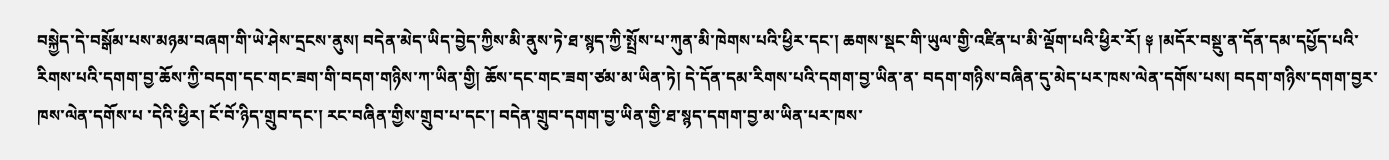བསྐྱེད་དེ་བསྒོམ་པས་མཉམ་བཞག་གི་ཡེ་ཤེས་དྲངས་ནུས། བདེན་མེད་ཡིད་བྱེད་ཀྱིས་མི་ནུས་ཏེ་ཐ་སྙད་ཀྱི་སྤྲོས་པ་ཀུན་མི་ཁེགས་པའི་ཕྱིར་དང་། ཆགས་སྡང་གི་ཡུལ་གྱི་འཛིན་པ་མི་ལྡོག་པའི་ཕྱིར་རོ། ༈ །མདོར་བསྡུ་ན་དོན་དམ་དཔྱོད་པའི་རིགས་པའི་དགག་བྱ་ཆོས་ཀྱི་བདག་དང་གང་ཟག་གི་བདག་གཉིས་ཀ་ཡིན་གྱི། ཆོས་དང་གང་ཟག་ཙམ་མ་ཡིན་ཏེ། དེ་དོན་དམ་རིགས་པའི་དགག་བྱ་ཡིན་ན་ བདག་གཉིས་བཞིན་དུ་མེད་པར་ཁས་ལེན་དགོས་པས། བདག་གཉིས་དགག་བྱར་ཁས་ལེན་དགོས་པ ་དེའི་ཕྱིར། ངོ་བོ་ཉིད་གྲུབ་དང་། རང་བཞིན་གྱིས་གྲུབ་པ་དང་། བདེན་གྲུབ་དགག་བྱ་ཡིན་གྱི་ཐ་སྙད་དགག་བྱ་མ་ཡིན་པར་ཁས་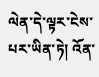ལེན་དེ་ལྟར་ངེས་པར་ཡིན་ཏེ། འོན་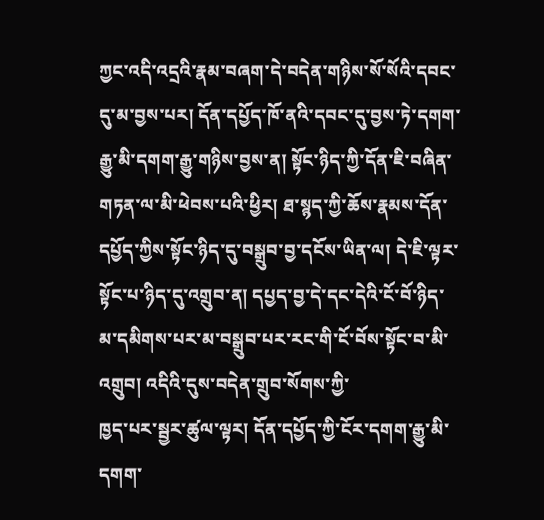ཀྱང་འདི་འདྲའི་རྣམ་བཞག་དེ་བདེན་གཉིས་སོ་སོའི་དབང་དུ་མ་བྱས་པར། དོན་དཔྱོད་ཁོ་ནའི་དབང་དུ་བྱས་ཏེ་དགག་རྒྱུ་མི་དགག་རྒྱུ་གཉིས་བྱས་ན། སྟོང་ཉིད་ཀྱི་དོན་ཇི་བཞིན་གཏན་ལ་མི་ཕེབས་པའི་ཕྱིར། ཐ་སྙད་ཀྱི་ཆོས་རྣམས་དོན་དཔྱོད་ཀྱིས་སྟོང་ཉིད་དུ་བསྒྲུབ་བྱ་དངོས་ཡིན་ལ། དེ་ཇི་ལྟར་སྟོང་པ་ཉིད་དུ་འགྲུབ་ན། དཔྱད་བྱ་དེ་དང་དེའི་ངོ་བོ་ཉིད་མ་དམིགས་པར་མ་བསྒྲུབ་པར་རང་གི་ངོ་བོས་སྟོང་བ་མི་འགྲུབ། འདིའི་དུས་བདེན་གྲུབ་སོགས་ཀྱི་
ཁྱད་པར་སྦྱར་ཚུལ་ལྟར། དོན་དཔྱོད་ཀྱི་ངོར་དགག་རྒྱུ་མི་དགག་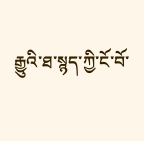རྒྱུའི་ཐ་སྙད་ཀྱི་ངོ་བོ་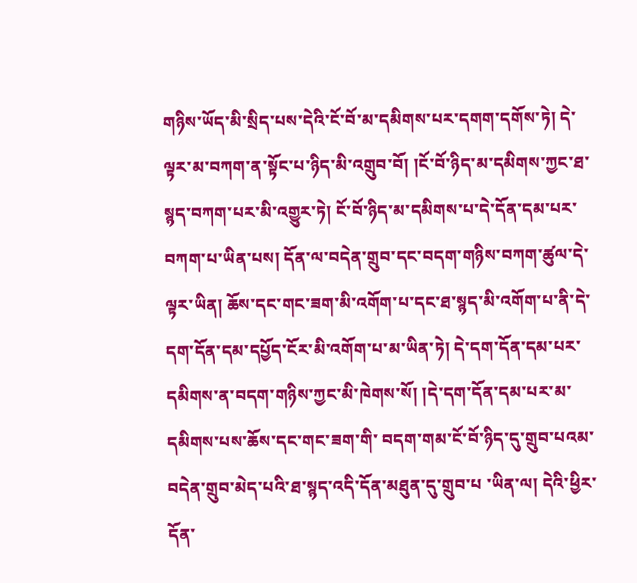གཉིས་ཡོད་མི་སྲིད་པས་དེའི་ངོ་བོ་མ་དམིགས་པར་དགག་དགོས་ཏེ། དེ་ལྟར་མ་བཀག་ན་སྟོང་པ་ཉིད་མི་འགྲུབ་བོ། །ངོ་བོ་ཉིད་མ་དམིགས་ཀྱང་ཐ་སྙད་བཀག་པར་མི་འགྱུར་ཏེ། ངོ་བོ་ཉིད་མ་དམིགས་པ་དེ་དོན་དམ་པར་བཀག་པ་ཡིན་པས། དོན་ལ་བདེན་གྲུབ་དང་བདག་གཉིས་བཀག་ཚུལ་དེ་ལྟར་ཡིན། ཆོས་དང་གང་ཟག་མི་འགོག་པ་དང་ཐ་སྙད་མི་འགོག་པ་ནི་དེ་དག་དོན་དམ་དཔྱོད་ངོར་མི་འགོག་པ་མ་ཡིན་ཏེ། དེ་དག་དོན་དམ་པར་དམིགས་ན་བདག་གཉིས་ཀྱང་མི་ཁེགས་སོ། །དེ་དག་དོན་དམ་པར་མ་དམིགས་པས་ཆོས་དང་གང་ཟག་གི་ བདག་གམ་ངོ་བོ་ཉིད་དུ་གྲུབ་པའམ་བདེན་གྲུབ་མེད་པའི་ཐ་སྙད་འདི་དོན་མཐུན་དུ་གྲུབ་པ ་ཡིན་ལ། དེའི་ཕྱིར་དོན་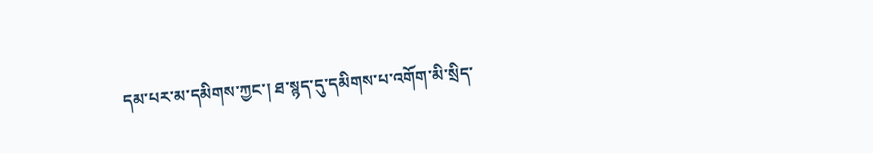དམ་པར་མ་དམིགས་ཀྱང་། ཐ་སྙད་དུ་དམིགས་པ་འགོག་མི་སྲིད་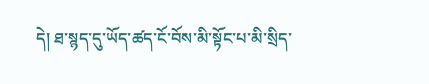དེ། ཐ་སྙད་དུ་ཡོད་ཚད་ངོ་བོས་མི་སྟོང་པ་མི་སྲིད་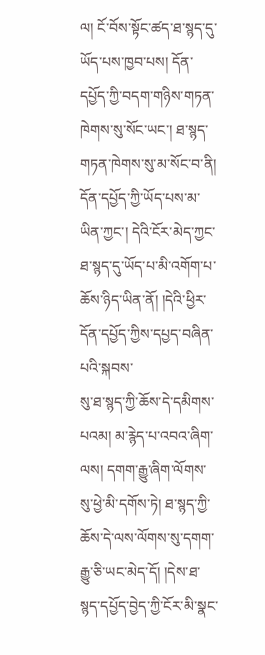ལ། ངོ་བོས་སྟོང་ཚད་ཐ་སྙད་དུ་ཡོད་པས་ཁྱབ་པས། དོན་དཔྱོད་ཀྱི་བདག་གཉིས་གཏན་ཁེགས་སུ་སོང་ཡང་། ཐ་སྙད་གཏན་ཁེགས་སུ་མ་སོང་བ་ནི། དོན་དཔྱོད་ཀྱི་ཡོད་པས་མ་ཡིན་ཀྱང་། དེའི་ངོར་མེད་ཀྱང་ཐ་སྙད་དུ་ཡོད་པ་མི་འགོག་པ་ཆོས་ཉིད་ཡིན་ནོ། །དེའི་ཕྱིར་དོན་དཔྱོད་ཀྱིས་དཔྱད་བཞིན་པའི་སྐབས་
སུ་ཐ་སྙད་ཀྱི་ཆོས་དེ་དམིགས་པའམ། མ་རྙེད་པ་འབའ་ཞིག་ལས། དགག་རྒྱུ་ཞིག་ལོགས་སུ་ཕྱེ་མི་དགོས་ཏེ། ཐ་སྙད་ཀྱི་ཆོས་དེ་ལས་ལོགས་སུ་དགག་རྒྱུ་ཅི་ཡང་མེད་དོ། །དེས་ཐ་སྙད་དཔྱོད་བྱེད་ཀྱི་ངོར་མི་སྣང་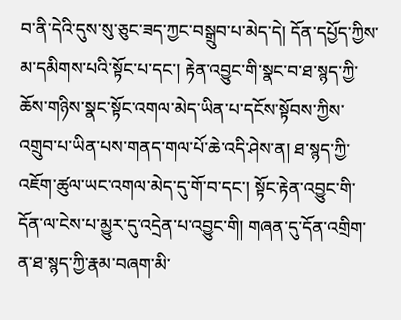བ་ནི་དེའི་དུས་སུ་ཅུང་ཟད་ཀྱང་བསྒྲུབ་པ་མེད་དེ། དོན་དཔྱོད་ཀྱིས་མ་དམིགས་པའི་སྟོང་པ་དང་། རྟེན་འབྱུང་གི་སྣང་བ་ཐ་སྙད་ཀྱི་ཆོས་གཉིས་སྣང་སྟོང་འགལ་མེད་ཡིན་པ་དངོས་སྟོབས་ཀྱིས་འགྲུབ་པ་ཡིན་པས་གནད་གལ་པོ་ཆེ་འདི་ཤེས་ན། ཐ་སྙད་ཀྱི་འཇོག་ཚུལ་ཡང་འགལ་མེད་དུ་གོ་བ་དང་། སྟོང་རྟེན་འབྱུང་གི་དོན་ལ་ངེས་པ་མྱུར་དུ་འདྲེན་པ་འབྱུང་གི། གཞན་དུ་དོན་འགྲིག་ན་ཐ་སྙད་ཀྱི་རྣམ་བཞག་མི་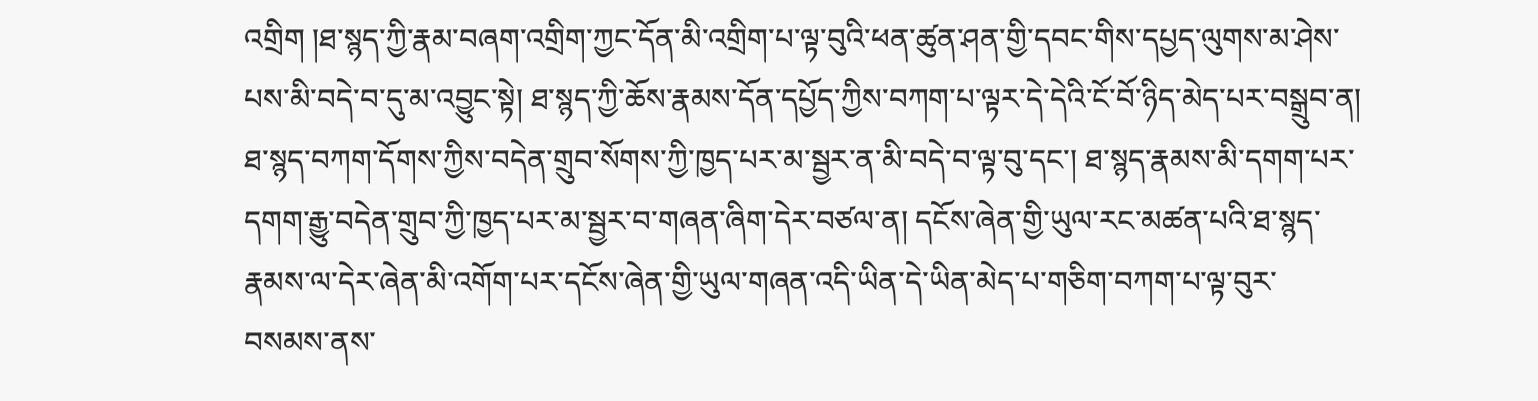འགྲིག །ཐ་སྙད་ཀྱི་རྣམ་བཞག་འགྲིག་ཀྱང་དོན་མི་འགྲིག་པ་ལྟ་བུའི་ཕན་ཚུན་ཤན་གྱི་དབང་གིས་དཔྱད་ལུགས་མ་ཤེས་པས་མི་བདེ་བ་དུ་མ་འབྱུང་སྟེ། ཐ་སྙད་ཀྱི་ཆོས་རྣམས་དོན་དཔྱོད་ཀྱིས་བཀག་པ་ལྟར་དེ་དེའི་ངོ་བོ་ཉིད་མེད་པར་བསྒྲུབ་ན། ཐ་སྙད་བཀག་དོགས་ཀྱིས་བདེན་གྲུབ་སོགས་ཀྱི་ཁྱད་པར་མ་སྦྱར་ན་མི་བདེ་བ་ལྟ་བུ་དང་། ཐ་སྙད་རྣམས་མི་དགག་པར་དགག་རྒྱུ་བདེན་གྲུབ་ཀྱི་ཁྱད་པར་མ་སྦྱར་བ་གཞན་ཞིག་དེར་བཙལ་ན། དངོས་ཞེན་གྱི་ཡུལ་རང་མཚན་པའི་ཐ་སྙད་རྣམས་ལ་དེར་ཞེན་མི་འགོག་པར་དངོས་ཞེན་གྱི་ཡུལ་གཞན་འདི་ཡིན་དེ་ཡིན་མེད་པ་གཅིག་བཀག་པ་ལྟ་བུར་
བསམས་ནས་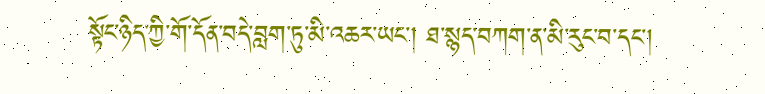སྟོང་ཉིད་ཀྱི་གོ་དོན་བདེ་བླག་ཏུ་མི་འཆར་ཡང་། ཐ་སྙད་བཀག་ན་མི་རུང་བ་དང་།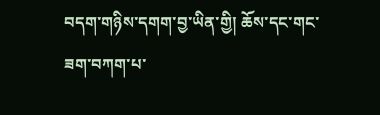བདག་གཉིས་དགག་བྱ་ཡིན་གྱི། ཆོས་དང་གང་ཟག་བཀག་པ་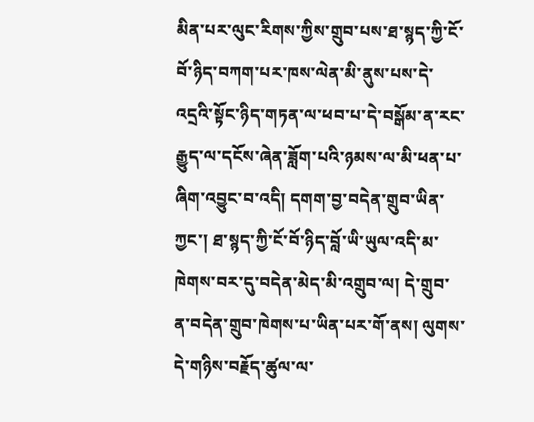མིན་པར་ལུང་རིགས་ཀྱིས་གྲུབ་པས་ཐ་སྙད་ཀྱི་ངོ་བོ་ཉིད་བཀག་པར་ཁས་ལེན་མི་ནུས་པས་དེ་འདྲའི་སྟོང་ཉིད་གཏན་ལ་ཕབ་པ་དེ་བསྒོམ་ན་རང་རྒྱུད་ལ་དངོས་ཞེན་ཟློག་པའི་ཉམས་ལ་མི་ཕན་པ་ཞིག་འབྱུང་བ་འདི། དགག་བྱ་བདེན་གྲུབ་ཡིན་ཀྱང་། ཐ་སྙད་ཀྱི་ངོ་བོ་ཉིད་བློ་ཡི་ཡུལ་འདི་མ་ཁེགས་བར་དུ་བདེན་མེད་མི་འགྲུབ་ལ། དེ་གྲུབ་ན་བདེན་གྲུབ་ཁེགས་པ་ཡིན་པར་གོ་ནས། ལུགས་དེ་གཉིས་བརྗོད་ཚུལ་ལ་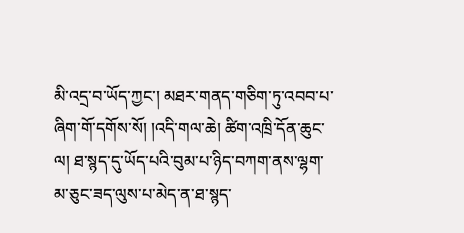མི་འདྲ་བ་ཡོད་ཀྱང་། མཐར་གནད་གཅིག་ཏུ་འབབ་པ་ཞིག་གོ་དགོས་སོ། །འདི་གལ་ཆེ། ཚིག་འཁྲི་དོན་ཆུང་ལ། ཐ་སྙད་དུ་ཡོད་པའི་བུམ་པ་ཉིད་བཀག་ནས་ལྷག་མ་ཅུང་ཟད་ལུས་པ་མེད་ན་ཐ་སྙད་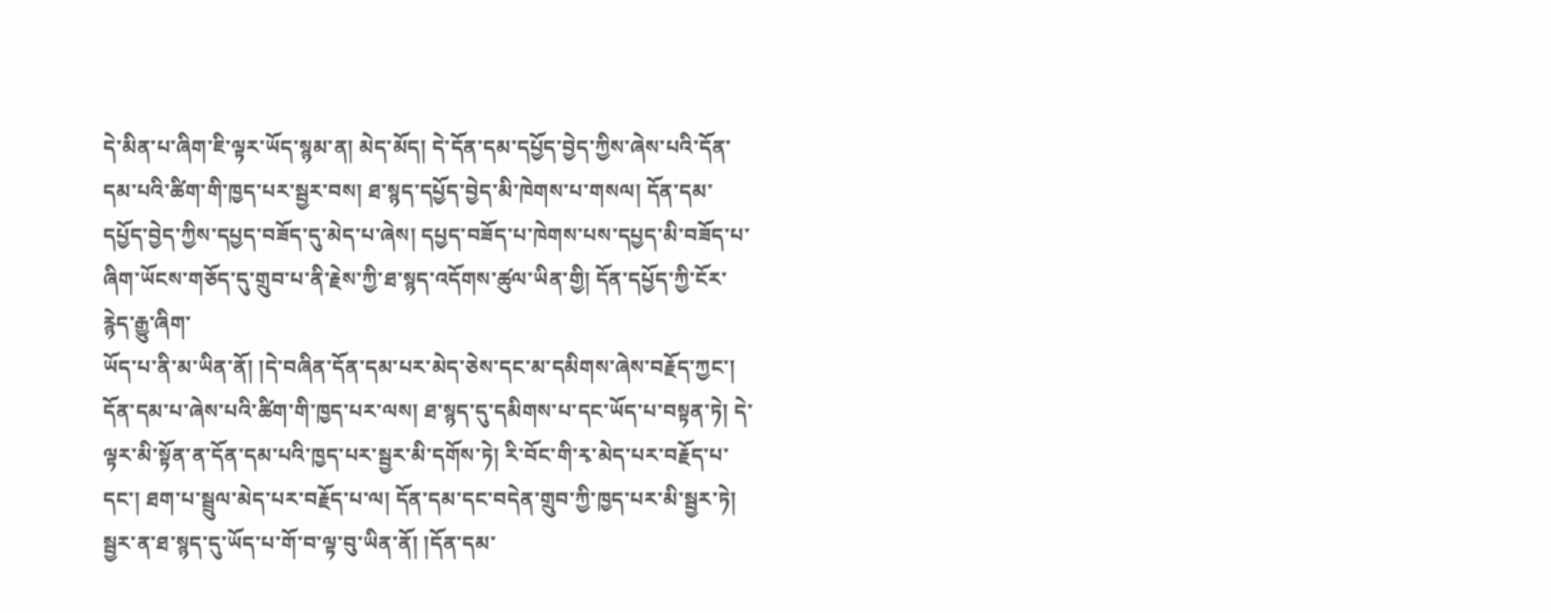དེ་མིན་པ་ཞིག་ཇི་ལྟར་ཡོད་སྙམ་ན། མེད་མོད། དེ་དོན་དམ་དཔྱོད་བྱེད་ཀྱིས་ཞེས་པའི་དོན་དམ་པའི་ཚིག་གི་ཁྱད་པར་སྦྱར་བས། ཐ་སྙད་དཔྱོད་བྱེད་མི་ཁེགས་པ་གསལ། དོན་དམ་དཔྱོད་བྱེད་ཀྱིས་དཔྱད་བཟོད་དུ་མེད་པ་ཞེས། དཔྱད་བཟོད་པ་ཁེགས་པས་དཔྱད་མི་བཟོད་པ་ཞིག་ཡོངས་གཅོད་དུ་གྲུབ་པ་ནི་རྗེས་ཀྱི་ཐ་སྙད་འདོགས་ཚུལ་ཡིན་གྱི། དོན་དཔྱོད་ཀྱི་ངོར་རྙེད་རྒྱུ་ཞིག་
ཡོད་པ་ནི་མ་ཡིན་ནོ། །དེ་བཞིན་དོན་དམ་པར་མེད་ཅེས་དང་མ་དམིགས་ཞེས་བརྗོད་ཀྱང་། དོན་དམ་པ་ཞེས་པའི་ཚིག་གི་ཁྱད་པར་ལས། ཐ་སྙད་དུ་དམིགས་པ་དང་ཡོད་པ་བསྟན་ཏེ། དེ་ལྟར་མི་སྟོན་ན་དོན་དམ་པའི་ཁྱད་པར་སྦྱར་མི་དགོས་ཏེ། རི་བོང་གི་རྭ་མེད་པར་བརྗོད་པ་དང་། ཐག་པ་སྦྲུལ་མེད་པར་བརྗོད་པ་ལ། དོན་དམ་དང་བདེན་གྲུབ་ཀྱི་ཁྱད་པར་མི་སྦྱར་ཏེ། སྦྱར་ན་ཐ་སྙད་དུ་ཡོད་པ་གོ་བ་ལྟ་བུ་ཡིན་ནོ། །དོན་དམ་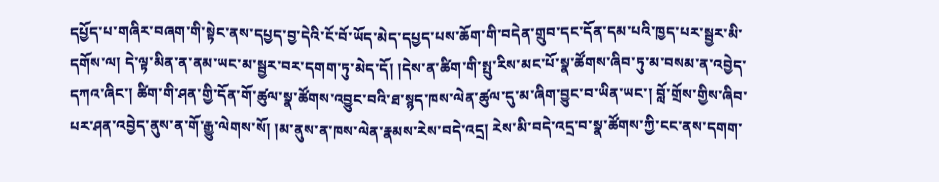དཔྱོད་པ་གཞིར་བཞག་གི་སྟེང་ནས་དཔྱད་བྱ་དེའི་ངོ་བོ་ཡོད་མེད་དཔྱད་པས་ཆོག་གི་བདེན་གྲུབ་དང་དོན་དམ་པའི་ཁྱད་པར་སྦྱར་མི་དགོས་ལ། དེ་ལྟ་མིན་ན་ནམ་ཡང་མ་སྦྱར་བར་དགག་ཏུ་མེད་དོ། །དེས་ན་ཚིག་གི་སྤུ་རིས་མང་པོ་སྣ་ཚོགས་ཞིབ་ཏུ་མ་བསམ་ན་འབྱེད་དཀའ་ཞིང་། ཚིག་གི་ཤན་གྱི་དོན་གོ་ཚུལ་སྣ་ཚོགས་འབྱུང་བའི་ཐ་སྙད་ཁས་ལེན་ཚུལ་དུ་མ་ཞིག་བྱུང་བ་ཡིན་ཡང་། བློ་གྲོས་གྱིས་ཞིབ་པར་ཤན་འབྱེད་ནུས་ན་གོ་རྒྱུ་ལེགས་སོ། །མ་ནུས་ན་ཁས་ལེན་རྣམས་རེས་བདེ་འདྲ། རེས་མི་བདེ་འདྲ་བ་སྣ་ཚོགས་ཀྱི་ངང་ནས་དགག་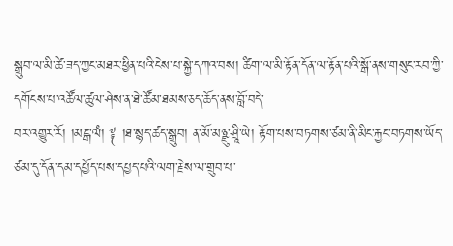སྒྲུབ་ལ་མི་ཚེ་ཟད་ཀྱང་མཐར་ཕྱིན་པའི་ངེས་པ་སྐྱེ་དཀའ་བས། ཚིག་ལ་མི་རྟོན་དོན་ལ་རྟོན་པའི་སྒོ་ནས་གསུང་རབ་ཀྱི་དགོངས་པ་འཚོལ་ཚུལ་ཤེས་ན་ཐེ་ཚོམ་ཐམས་ཅད་ཆོད་ནས་བློ་བདེ་
བར་འགྱུར་རོ། །མངྒ་ལཾ། ༈ །ཐ་སྙད་ཚད་སྒྲུབ། ན་མོ་མཉྫུ་ཤྲཱི་ཡེ། རྟོག་པས་བཏགས་ཙམ་ནི་མིང་རྐྱང་བཏགས་ཡོད་ཙམ་དུ་དོན་དམ་དཔྱོད་པས་དཔྱད་པའི་ལག་རྗེས་ལ་གྲུབ་པ་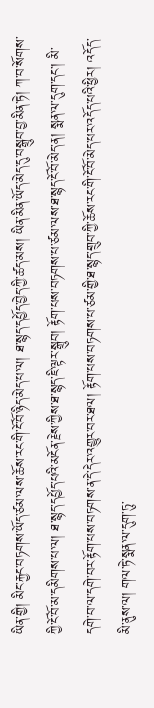ཡིན་གྱི། མིང་རྐྱང་བཏགས་ཡོད་ཙམ་ལས་ཆོས་རང་གི་ངོ་བོ་ཉིད་མེད་པ་ལ། ཐ་སྙད་དཔྱོད་བྱེད་ཀྱི་ཚད་མས། ཡིན་མིན་ཡོད་མེད་དུ་བསྒྲུབ་བྱ་མིན་ཏེ། ཀ་བ་སོགས་ཀྱི་ངོ་བོ་མ་དམིགས་པ་ལ། ཐ་སྙད་དཔྱོད་པའི་མངོན་རྗེས་ཀྱིས་ཐ་སྙད་ཇི་ལྟར་སྒྲུབ། རྟོག་པས་བཏགས་པ་ཙམ་ལས་ཐ་སྙད་ངོ་བོ་མེད་ན། སྨན་ལ་དུག་དང་། མི་དགེ་བ་ལ་དགེ་བར་རྟོག་པས་བཏགས་ན་དེ་དེར་འགྱུར་བར་ཐལ། རྟོག་པས་བཏགས་པ་ཙམ་གྱི་ཐ་སྙད་གྲུབ་ཀྱི་ཆོས་རང་གི་ངོ་བོ་མེད་པར་འདོད་པའི་ཕྱིར། འདོད་མི་ནུས་ལ། གལ་ཏེ་སྨན་ལ་དུག་ཏུ་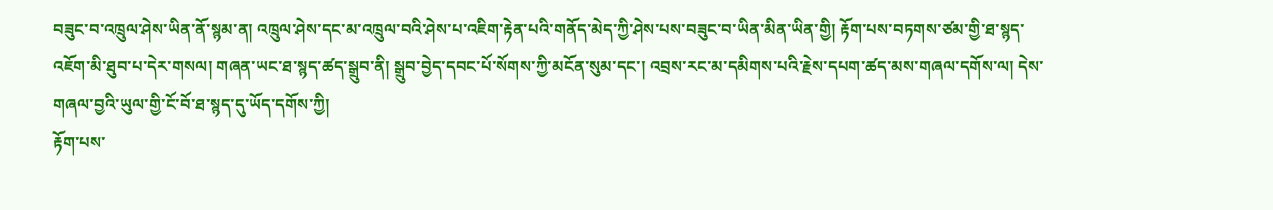བཟུང་བ་འཁྲུལ་ཤེས་ཡིན་ནོ་སྙམ་ན། འཁྲུལ་ཤེས་དང་མ་འཁྲུལ་བའི་ཤེས་པ་འཇིག་རྟེན་པའི་གནོད་མེད་ཀྱི་ཤེས་པས་བཟུང་བ་ཡིན་མིན་ཡིན་གྱི། རྟོག་པས་བཏགས་ཙམ་གྱི་ཐ་སྙད་འཇོག་མི་ཐུབ་པ་དེར་གསལ། གཞན་ཡང་ཐ་སྙད་ཚད་སྒྲུབ་ནི། སྒྲུབ་བྱེད་དབང་པོ་སོགས་ཀྱི་མངོན་སུམ་དང་། འབྲས་རང་མ་དམིགས་པའི་རྗེས་དཔག་ཚད་མས་གཞལ་དགོས་ལ། དེས་གཞལ་བྱའི་ཡུལ་གྱི་ངོ་བོ་ཐ་སྙད་དུ་ཡོད་དགོས་ཀྱི།
རྟོག་པས་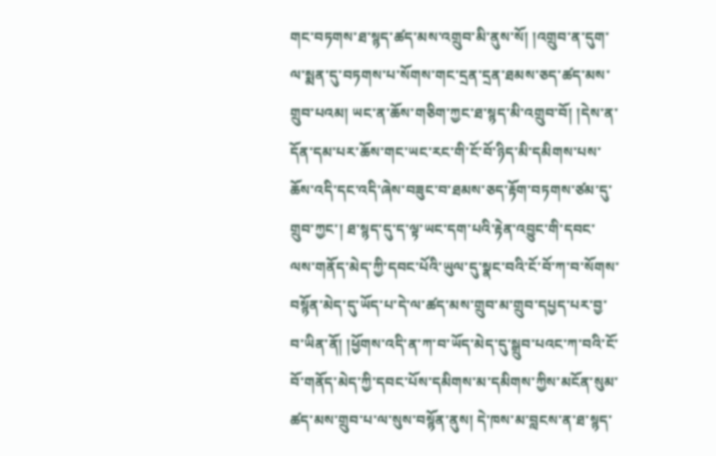གང་བཏགས་ཐ་སྙད་ཚད་མས་འགྲུབ་མི་ནུས་སོ། །འགྲུབ་ན་དུག་ལ་སྨན་དུ་བཏགས་པ་སོགས་གང་དྲན་དྲན་ཐམས་ཅད་ཚད་མས་གྲུབ་པའམ། ཡང་ན་ཆོས་གཅིག་ཀྱང་ཐ་སྙད་མི་འགྲུབ་བོ། །དེས་ན་དོན་དམ་པར་ཆོས་གང་ཡང་རང་གི་ངོ་བོ་ཉིད་མི་དམིགས་པས་ཆོས་འདི་དང་འདི་ཞེས་བཟུང་བ་ཐམས་ཅད་རྟོག་བཏགས་ཙམ་དུ་གྲུབ་ཀྱང་། ཐ་སྙད་དུ་ད་ལྟ་ཡང་དག་པའི་རྟེན་འབྱུང་གི་དབང་ལས་གནོད་མེད་ཀྱི་དབང་པོའི་ཡུལ་དུ་སྣང་བའི་ངོ་བོ་ཀ་བ་སོགས་བསྙོན་མེད་དུ་ཡོད་པ་དེ་ལ་ཚད་མས་གྲུབ་མ་གྲུབ་དཔྱད་པར་བྱ་བ་ཡིན་ནོ། །ཕྱོགས་འདི་ན་ཀ་བ་ཡོད་མེད་དུ་སྒྲུབ་པའང་ཀ་བའི་ངོ་བོ་གནོད་མེད་ཀྱི་དབང་པོས་དམིགས་མ་དམིགས་ཀྱིས་མངོན་སུམ་ཚད་མས་གྲུབ་པ་ལ་སུས་བསྙོན་ནུས། དེ་ཁས་མ་བླངས་ན་ཐ་སྙད་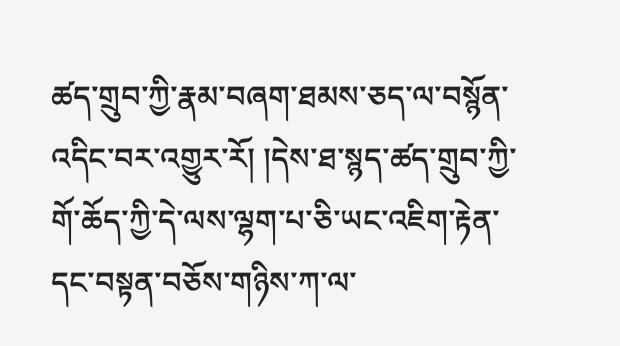ཚད་གྲུབ་ཀྱི་རྣམ་བཞག་ཐམས་ཅད་ལ་བསྙོན་འདིང་བར་འགྱུར་རོ། །དེས་ཐ་སྙད་ཚད་གྲུབ་ཀྱི་གོ་ཆོད་ཀྱི་དེ་ལས་ལྷག་པ་ཅི་ཡང་འཇིག་རྟེན་དང་བསྟན་བཅོས་གཉིས་ཀ་ལ་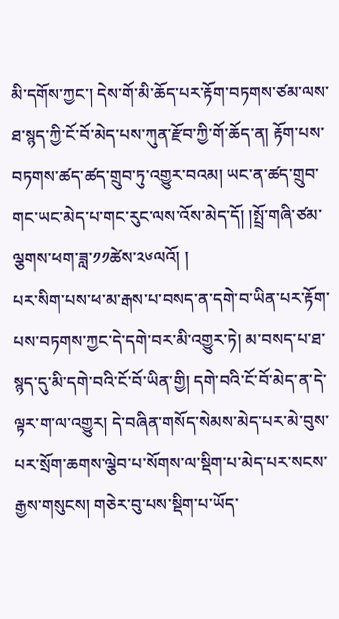མི་དགོས་ཀྱང་། དེས་གོ་མི་ཆོད་པར་རྟོག་བཏགས་ཙམ་ལས་ཐ་སྙད་ཀྱི་ངོ་བོ་མེད་པས་ཀུན་རྫོབ་ཀྱི་གོ་ཆོད་ན། རྟོག་པས་བཏགས་ཚད་ཚད་གྲུབ་ཏུ་འགྱུར་བའམ། ཡང་ན་ཚད་གྲུབ་གང་ཡང་མེད་པ་གང་རུང་ལས་འོས་མེད་དོ། །སྤྲོ་གཞི་ཙམ་ལྕགས་ཕག་ཟླ་༡༡ཚེས་༢༦ལའོ། །
པར་སིག་པས་ཕ་མ་རྒས་པ་བསད་ན་དགེ་བ་ཡིན་པར་རྟོག་པས་བཏགས་ཀྱང་དེ་དགེ་བར་མི་འགྱུར་ཏེ། མ་བསད་པ་ཐ་སྙད་དུ་མི་དགེ་བའི་ངོ་བོ་ཡིན་གྱི། དགེ་བའི་ངོ་བོ་མེད་ན་དེ་ལྟར་ག་ལ་འགྱུར། དེ་བཞིན་གསོད་སེམས་མེད་པར་མེ་བུས་པར་སྲོག་ཆགས་ལྕེབ་པ་སོགས་ལ་སྡིག་པ་མེད་པར་སངས་རྒྱས་གསུངས། གཅེར་བུ་པས་སྡིག་པ་ཡོད་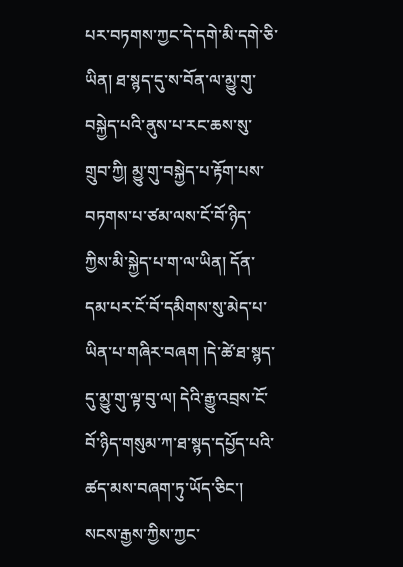པར་བཏགས་ཀྱང་དེ་དགེ་མི་དགེ་ཅི་ཡིན། ཐ་སྙད་དུ་ས་བོན་ལ་མྱུ་གུ་བསྐྱེད་པའི་ནུས་པ་རང་ཆས་སུ་གྲུབ་ཀྱི། མྱུ་གུ་བསྐྱེད་པ་རྟོག་པས་བཏགས་པ་ཙམ་ལས་ངོ་བོ་ཉིད་ཀྱིས་མི་སྐྱེད་པ་ག་ལ་ཡིན། དོན་དམ་པར་ངོ་བོ་དམིགས་སུ་མེད་པ་ཡིན་པ་གཞིར་བཞག །དེ་ཚེ་ཐ་སྙད་དུ་མྱུ་གུ་ལྟ་བུ་ལ། དེའི་རྒྱུ་འབྲས་ངོ་བོ་ཉིད་གསུམ་ཀ་ཐ་སྙད་དཔྱོད་པའི་ཚད་མས་བཞག་ཏུ་ཡོད་ཅིང་། སངས་རྒྱས་ཀྱིས་ཀྱང་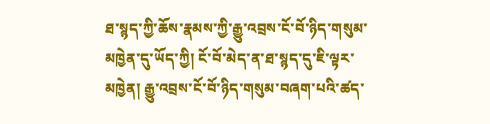ཐ་སྙད་ཀྱི་ཆོས་རྣམས་ཀྱི་རྒྱུ་འབྲས་ངོ་བོ་ཉིད་གསུམ་མཁྱེན་དུ་ཡོད་ཀྱི། ངོ་བོ་མེད་ན་ཐ་སྙད་དུ་ཇི་ལྟར་མཁྱེན། རྒྱུ་འབྲས་ངོ་བོ་ཉིད་གསུམ་བཞག་པའི་ཚད་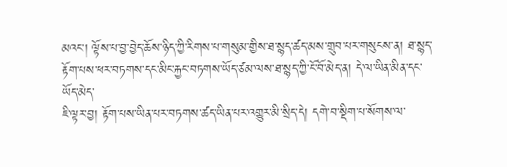མའང་། ལྟོས་པ་བྱ་བྱེད་ཆོས་ཉིད་ཀྱི་རིགས་པ་གསུམ་གྱིས་ཐ་སྙད་ཚད་མས་གྲུབ་པར་གསུངས་ན། ཐ་སྙད་རྟོག་པས་ཕར་བཏགས་དང་མིང་རྐྱང་བཏགས་ཡོད་ཙམ་ལས་ཐ་སྙད་ཀྱི་ངོ་བོ་མེད་ན། དེ་ལ་ཡིན་མིན་དང་ཡོད་མེད་
ཇི་ལྟར་བྱ། རྟོག་པས་ཡིན་པར་བཏགས་ཚད་ཡིན་པར་འགྱུར་མི་སྲིད་དེ། དགེ་བ་སྡིག་པ་སོགས་ལ་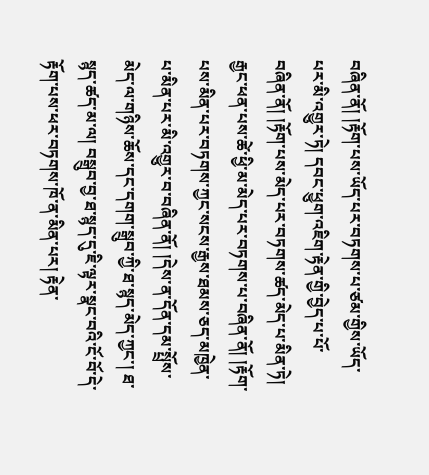བཞིན་ནོ། །རྟོག་པས་ཡོད་པར་བཏགས་པ་ཙམ་གྱིས་ཡོད་པར་མི་འགྱུར་ཏེ། དབང་ཕྱུག་འཇིག་རྟེན་གྱི་བྱེད་པ་པོ་བཞིན་ནོ། །རྟོག་པས་མེད་པར་བཏགས་ཚད་མེད་པ་མིན་ཏེ། རྒྱང་ཕན་པས་ཚེ་ཕྱི་མ་མེད་པར་བཏགས་པ་བཞིན་ནོ། །རྟོག་པས་མིན་པར་བཏགས་ཀྱང་སངས་རྒྱས་ཐམས་ཅད་མཁྱེན་པ་མིན་པར་མི་འགྱུར་བ་བཞིན་ནོ། །དེས་ན་དོན་དམ་སྤྲོས་མེད་ལ་གཉིས་ཆོས་དང་དགག་སྒྲུབ་ཀྱི་ཐ་སྙད་མེད་ཀྱང་། ཐ་སྙད་ཚད་མ་ལ། བསྒྲུབ་བྱ་ཐ་སྙད་དུ་ཇི་ལྟར་སྣང་བའི་ངོ་བོ་དེ་རྟོག་པས་ཕར་བཏགས་ཁོ་ན་མིན་པར། རྟེན་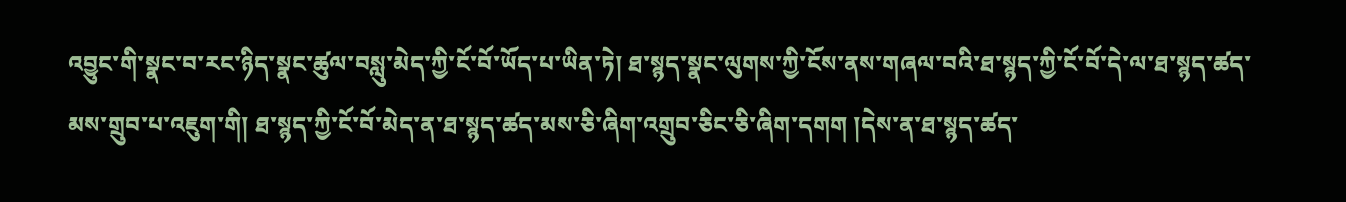འབྱུང་གི་སྣང་བ་རང་ཉིད་སྣང་ཚུལ་བསླུ་མེད་ཀྱི་ངོ་བོ་ཡོད་པ་ཡིན་ཏེ། ཐ་སྙད་སྣང་ལུགས་ཀྱི་ངོས་ནས་གཞལ་བའི་ཐ་སྙད་ཀྱི་ངོ་བོ་དེ་ལ་ཐ་སྙད་ཚད་མས་གྲུབ་པ་འཇུག་གི། ཐ་སྙད་ཀྱི་ངོ་བོ་མེད་ན་ཐ་སྙད་ཚད་མས་ཅི་ཞིག་འགྲུབ་ཅིང་ཅི་ཞིག་དགག །དེས་ན་ཐ་སྙད་ཚད་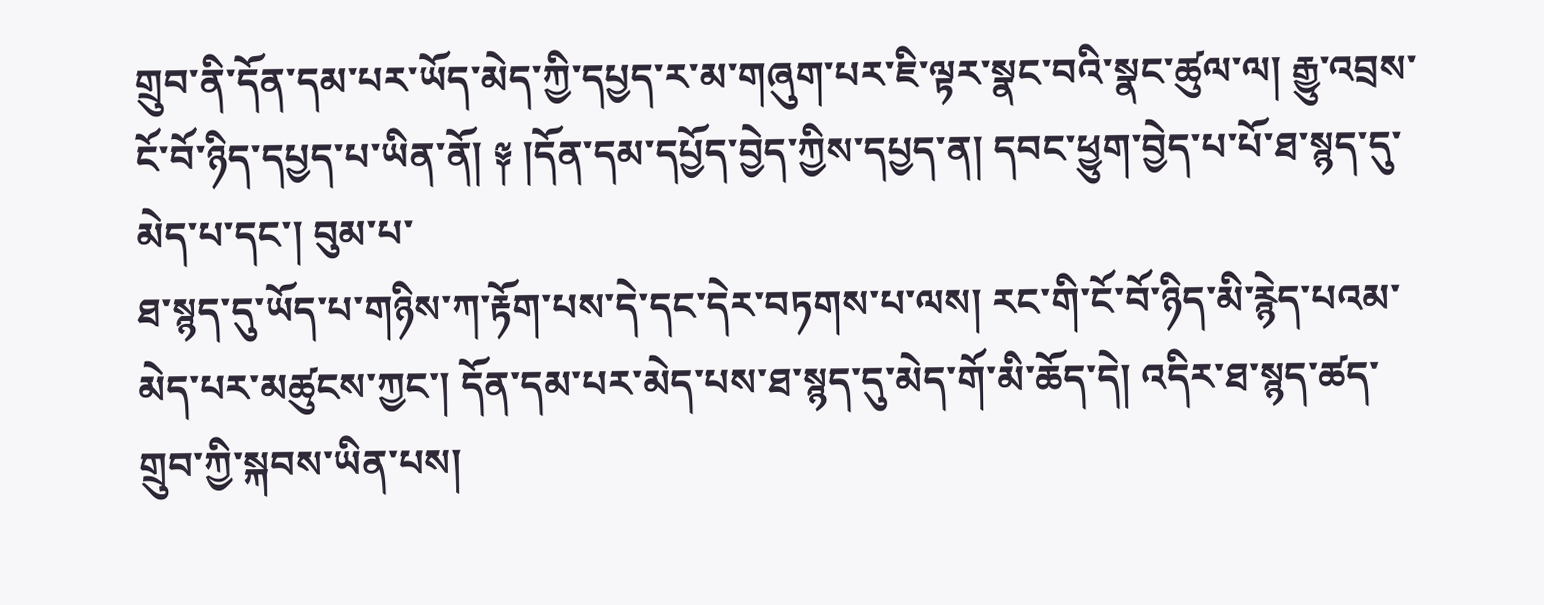གྲུབ་ནི་དོན་དམ་པར་ཡོད་མེད་ཀྱི་དཔྱད་ར་མ་གཞུག་པར་ཇི་ལྟར་སྣང་བའི་སྣང་ཚུལ་ལ། རྒྱུ་འབྲས་ངོ་བོ་ཉིད་དཔྱད་པ་ཡིན་ནོ། ༈ །དོན་དམ་དཔྱོད་བྱེད་ཀྱིས་དཔྱད་ན། དབང་ཕྱུག་བྱེད་པ་པོ་ཐ་སྙད་དུ་མེད་པ་དང་། བུམ་པ་
ཐ་སྙད་དུ་ཡོད་པ་གཉིས་ཀ་རྟོག་པས་དེ་དང་དེར་བཏགས་པ་ལས། རང་གི་ངོ་བོ་ཉིད་མི་རྙེད་པའམ་མེད་པར་མཚུངས་ཀྱང་། དོན་དམ་པར་མེད་པས་ཐ་སྙད་དུ་མེད་གོ་མི་ཆོད་དེ། འདིར་ཐ་སྙད་ཚད་གྲུབ་ཀྱི་སྐབས་ཡིན་པས།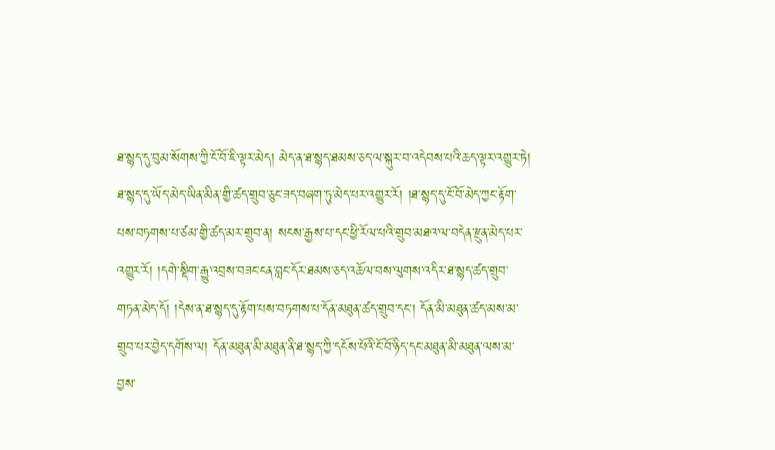ཐ་སྙད་དུ་བུམ་སོགས་ཀྱི་ངོ་བོ་ཇི་ལྟར་མེད། མེད་ན་ཐ་སྙད་ཐམས་ཅད་ལ་སྐུར་བ་འདེབས་པའི་ཆད་ལྟར་འགྱུར་ཏེ། ཐ་སྙད་དུ་ཡོད་མེད་ཡིན་མིན་གྱི་ཚད་གྲུབ་ཅུང་ཟད་བཞག་ཏུ་མེད་པར་འགྱུར་རོ། །ཐ་སྙད་དུ་ངོ་བོ་མེད་ཀྱང་རྟོག་པས་བཏགས་པ་ཙམ་གྱི་ཚད་མར་གྲུབ་ན། སངས་རྒྱས་པ་དང་ཕྱི་རོལ་པའི་གྲུབ་མཐའ་ལ་བདེན་རྫུན་མེད་པར་འགྱུར་རོ། །དགེ་སྡིག་རྒྱུ་འབྲས་བཟང་ངན་བླང་དོར་ཐམས་ཅད་འཆོལ་བས་ལུགས་འདིར་ཐ་སྙད་ཚད་གྲུབ་གཏན་མེད་དོ། །དེས་ན་ཐ་སྙད་དུ་རྟོག་པས་བཏགས་པ་དོན་མཐུན་ཚད་གྲུབ་དང་། དོན་མི་མཐུན་ཚད་མས་མ་གྲུབ་པར་བྱེད་དགོས་ལ། དོན་མཐུན་མི་མཐུན་ནི་ཐ་སྙད་ཀྱི་དངོས་པོའི་ངོ་བོ་ཉིད་དང་མཐུན་མི་མཐུན་ལས་མ་བྱས་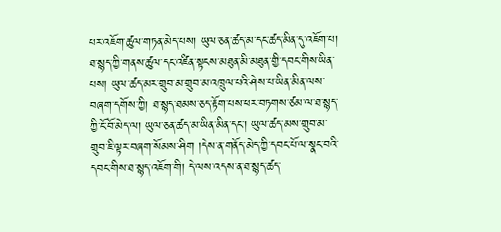པར་འཇོག་ཚུལ་གཏན་མེད་པས། ཡུལ་ཅན་ཚད་མ་དང་ཚད་མིན་དུ་འཇོག་པ། ཐ་སྙད་ཀྱི་གནས་ཚུལ་དང་འཛིན་སྟངས་མཐུན་མི་མཐུན་གྱི་དབང་གིས་ཡིན་པས། ཡུལ་ཚད་མར་གྲུབ་མ་གྲུབ་མ་འཁྲུལ་པའི་ཤེས་པ་ཡིན་མིན་ལས་
བཞག་དགོས་ཀྱི། ཐ་སྙད་ཐམས་ཅད་རྟོག་པས་ཕར་བཏགས་ཙམ་ལ་ཐ་སྙད་ཀྱི་ངོ་བོ་མེད་ལ། ཡུལ་ཅན་ཚད་མ་ཡིན་མིན་དང་། ཡུལ་ཚད་མས་གྲུབ་མ་གྲུབ་ཇི་ལྟར་བཞག་སོམས་ཤིག །དེས་ན་གནོད་མེད་ཀྱི་དབང་པོ་ལ་སྣང་བའི་དབང་གིས་ཐ་སྙད་འཇོག་གི། དེ་ལས་འདས་ན་ཐ་སྙད་ཚད་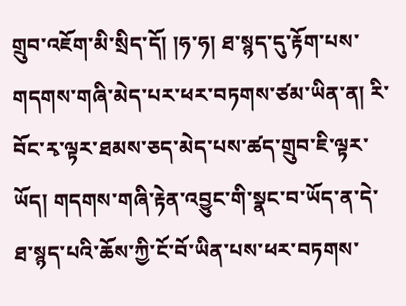གྲུབ་འཇོག་མི་སྲིད་དོ། །ཧ་ཧ། ཐ་སྙད་དུ་རྟོག་པས་གདགས་གཞི་མེད་པར་ཕར་བཏགས་ཙམ་ཡིན་ན། རི་བོང་རྭ་ལྟར་ཐམས་ཅད་མེད་པས་ཚད་གྲུབ་ཇི་ལྟར་ཡོད། གདགས་གཞི་རྟེན་འབྱུང་གི་སྣང་བ་ཡོད་ན་དེ་ཐ་སྙད་པའི་ཆོས་ཀྱི་ངོ་བོ་ཡིན་པས་ཕར་བཏགས་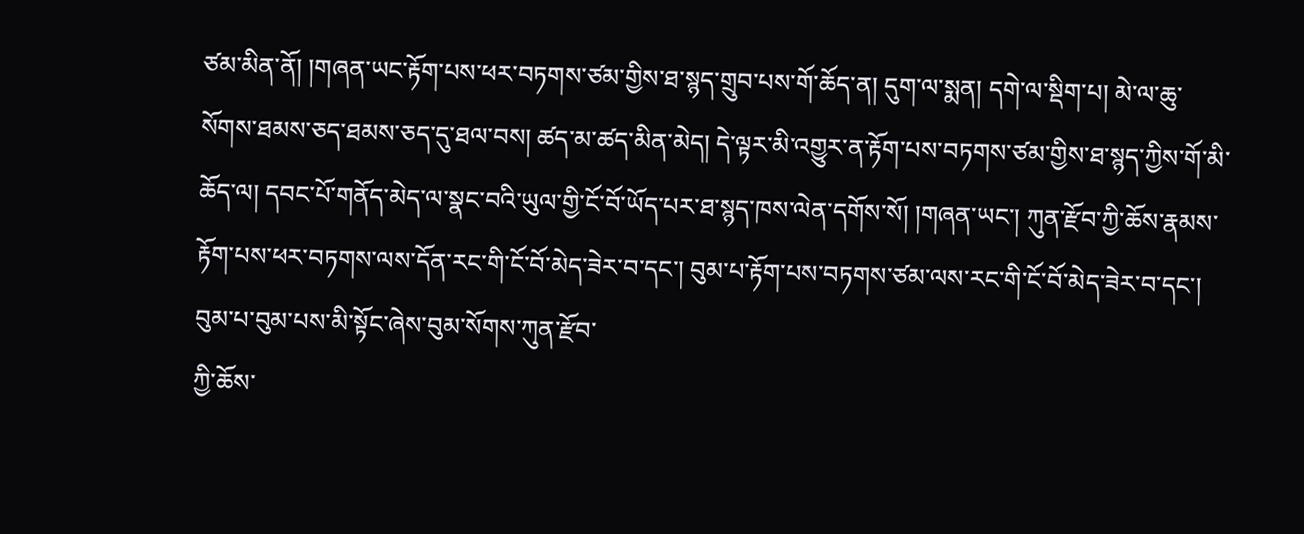ཙམ་མིན་ནོ། །གཞན་ཡང་རྟོག་པས་ཕར་བཏགས་ཙམ་གྱིས་ཐ་སྙད་གྲུབ་པས་གོ་ཆོད་ན། དུག་ལ་སྨན། དགེ་ལ་སྡིག་པ། མེ་ལ་ཆུ་སོགས་ཐམས་ཅད་ཐམས་ཅད་དུ་ཐལ་བས། ཚད་མ་ཚད་མིན་མེད། དེ་ལྟར་མི་འགྱུར་ན་རྟོག་པས་བཏགས་ཙམ་གྱིས་ཐ་སྙད་ཀྱིས་གོ་མི་ཆོད་ལ། དབང་པོ་གནོད་མེད་ལ་སྣང་བའི་ཡུལ་གྱི་ངོ་བོ་ཡོད་པར་ཐ་སྙད་ཁས་ལེན་དགོས་སོ། །གཞན་ཡང་། ཀུན་རྫོབ་ཀྱི་ཆོས་རྣམས་རྟོག་པས་ཕར་བཏགས་ལས་དོན་རང་གི་ངོ་བོ་མེད་ཟེར་བ་དང་། བུམ་པ་རྟོག་པས་བཏགས་ཙམ་ལས་རང་གི་ངོ་བོ་མེད་ཟེར་བ་དང་། བུམ་པ་བུམ་པས་མི་སྟོང་ཞེས་བུམ་སོགས་ཀུན་རྫོབ་
ཀྱི་ཆོས་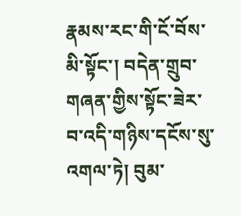རྣམས་རང་གི་ངོ་བོས་མི་སྟོང་། བདེན་གྲུབ་གཞན་གྱིས་སྟོང་ཟེར་བ་འདི་གཉིས་དངོས་སུ་འགལ་ཏེ། བུམ་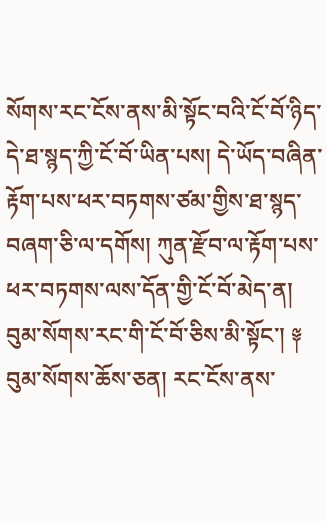སོགས་རང་ངོས་ནས་མི་སྟོང་བའི་ངོ་བོ་ཉིད་དེ་ཐ་སྙད་ཀྱི་ངོ་བོ་ཡིན་པས། དེ་ཡོད་བཞིན་རྟོག་པས་ཕར་བཏགས་ཙམ་གྱིས་ཐ་སྙད་བཞག་ཅི་ལ་དགོས། ཀུན་རྫོབ་ལ་རྟོག་པས་ཕར་བཏགས་ལས་དོན་གྱི་ངོ་བོ་མེད་ན། བུམ་སོགས་རང་གི་ངོ་བོ་ཅིས་མི་སྟོང་། ༈ བུམ་སོགས་ཆོས་ཅན། རང་ངོས་ནས་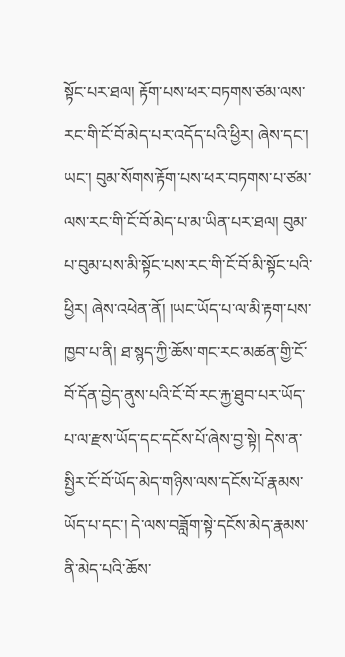སྟོང་པར་ཐལ། རྟོག་པས་ཕར་བཏགས་ཙམ་ལས་རང་གི་ངོ་བོ་མེད་པར་འདོད་པའི་ཕྱིར། ཞེས་དང་། ཡང་། བུམ་སོགས་རྟོག་པས་ཕར་བཏགས་པ་ཙམ་ལས་རང་གི་ངོ་བོ་མེད་པ་མ་ཡིན་པར་ཐལ། བུམ་པ་བུམ་པས་མི་སྟོང་པས་རང་གི་ངོ་བོ་མི་སྟོང་པའི་ཕྱིར། ཞེས་འཕེན་ནོ། །ཡང་ཡོད་པ་ལ་མི་རྟག་པས་ཁྱབ་པ་ནི། ཐ་སྙད་ཀྱི་ཆོས་གང་རང་མཚན་གྱི་ངོ་བོ་དོན་བྱེད་ནུས་པའི་ངོ་བོ་རང་རྐྱ་ཐུབ་པར་ཡོད་པ་ལ་རྫས་ཡོད་དང་དངོས་པོ་ཞེས་བྱ་སྟེ། དེས་ན་སྤྱིར་ངོ་བོ་ཡོད་མེད་གཉིས་ལས་དངོས་པོ་རྣམས་ཡོད་པ་དང་། དེ་ལས་བཟློག་སྟེ་དངོས་མེད་རྣམས་ནི་མེད་པའི་ཆོས་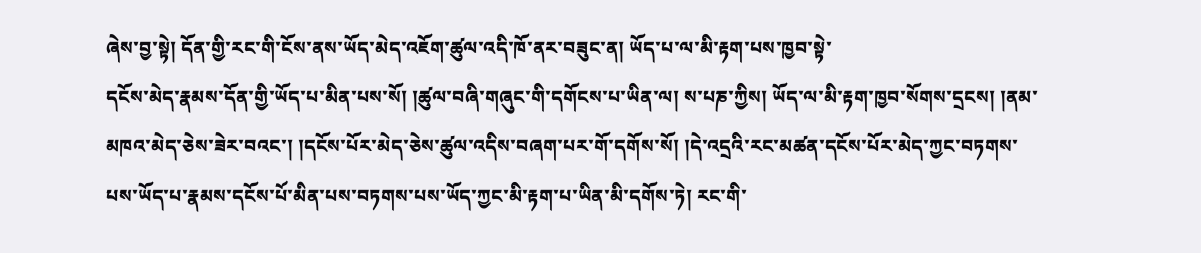ཞེས་བྱ་སྟེ། དོན་གྱི་རང་གི་ངོས་ནས་ཡོད་མེད་འཇོག་ཚུལ་འདི་ཁོ་ནར་བཟུང་ན། ཡོད་པ་ལ་མི་རྟག་པས་ཁྱབ་སྟེ་
དངོས་མེད་རྣམས་དོན་གྱི་ཡོད་པ་མིན་པས་སོ། །ཚུལ་བཞི་གཞུང་གི་དགོངས་པ་ཡིན་ལ། ས་པཎ་ཀྱིས། ཡོད་ལ་མི་རྟག་ཁྱབ་སོགས་དྲངས། །ནམ་མཁའ་མེད་ཅེས་ཟེར་བའང་། །དངོས་པོར་མེད་ཅེས་ཚུལ་འདིས་བཞག་པར་གོ་དགོས་སོ། །དེ་འདྲའི་རང་མཚན་དངོས་པོར་མེད་ཀྱང་བཏགས་པས་ཡོད་པ་རྣམས་དངོས་པོ་མིན་པས་བཏགས་པས་ཡོད་ཀྱང་མི་རྟག་པ་ཡིན་མི་དགོས་ཏེ། རང་གི་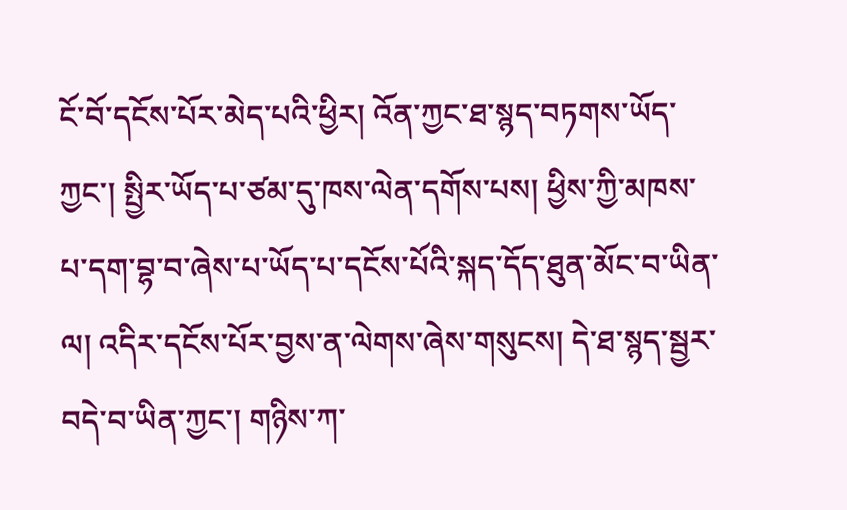ངོ་བོ་དངོས་པོར་མེད་པའི་ཕྱིར། འོན་ཀྱང་ཐ་སྙད་བཏགས་ཡོད་ཀྱང་། སྤྱིར་ཡོད་པ་ཙམ་དུ་ཁས་ལེན་དགོས་པས། ཕྱིས་ཀྱི་མཁས་པ་དག་བྷ་བ་ཞེས་པ་ཡོད་པ་དངོས་པོའི་སྐད་དོད་ཐུན་མོང་བ་ཡིན་ལ། འདིར་དངོས་པོར་བྱས་ན་ལེགས་ཞེས་གསུངས། དེ་ཐ་སྙད་སྦྱར་བདེ་བ་ཡིན་ཀྱང་། གཉིས་ཀ་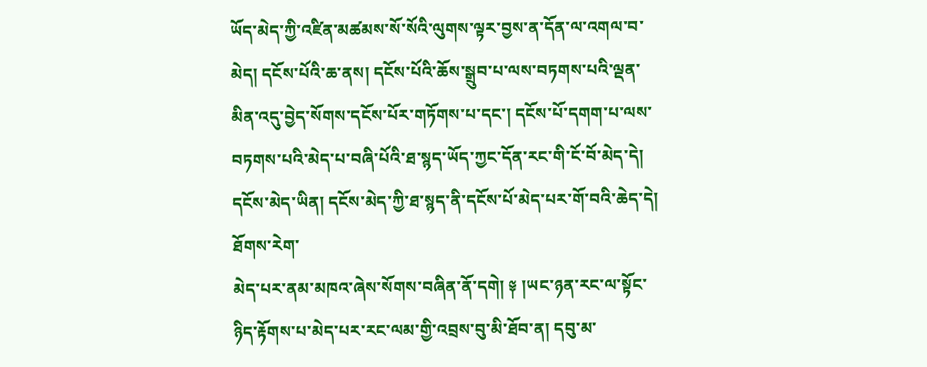ཡོད་མེད་ཀྱི་འཛིན་མཚམས་སོ་སོའི་ལུགས་ལྟར་བྱས་ན་དོན་ལ་འགལ་བ་མེད། དངོས་པོའི་ཆ་ནས། དངོས་པོའི་ཆོས་སྒྲུབ་པ་ལས་བཏགས་པའི་ལྡན་མིན་འདུ་བྱེད་སོགས་དངོས་པོར་གཏོགས་པ་དང་། དངོས་པོ་དགག་པ་ལས་བཏགས་པའི་མེད་པ་བཞི་པོའི་ཐ་སྙད་ཡོད་ཀྱང་དོན་རང་གི་ངོ་བོ་མེད་དེ། དངོས་མེད་ཡིན། དངོས་མེད་ཀྱི་ཐ་སྙད་ནི་དངོས་པོ་མེད་པར་གོ་བའི་ཆེད་དེ། ཐོགས་རེག་
མེད་པར་ནམ་མཁའ་ཞེས་སོགས་བཞིན་ནོ་དགེ། ༈ །ཡང་ཉན་རང་ལ་སྟོང་ཉིད་རྟོགས་པ་མེད་པར་རང་ལམ་གྱི་འབྲས་བུ་མི་ཐོབ་ན། དབུ་མ་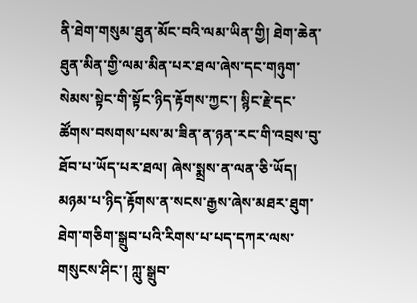ནི་ཐེག་གསུམ་ཐུན་མོང་བའི་ལམ་ཡིན་གྱི། ཐེག་ཆེན་ཐུན་མིན་གྱི་ལམ་མིན་པར་ཐལ་ཞེས་དང་གཉུག་སེམས་སྟེང་གི་སྟོང་ཉིད་རྟོགས་ཀྱང་། སྙིང་རྗེ་དང་ཚོགས་བསགས་པས་མ་ཟིན་ན་ཉན་རང་གི་འབྲས་བུ་ཐོབ་པ་ཡོད་པར་ཐལ། ཞེས་སྨྲས་ན་ལན་ཅི་ཡོད། མཉམ་པ་ཉིད་རྟོགས་ན་སངས་རྒྱས་ཞེས་མཐར་ཐུག་ཐེག་གཅིག་སྒྲུབ་པའི་རིགས་པ་པད་དཀར་ལས་གསུངས་ཤིང་། ཀླུ་སྒྲུབ་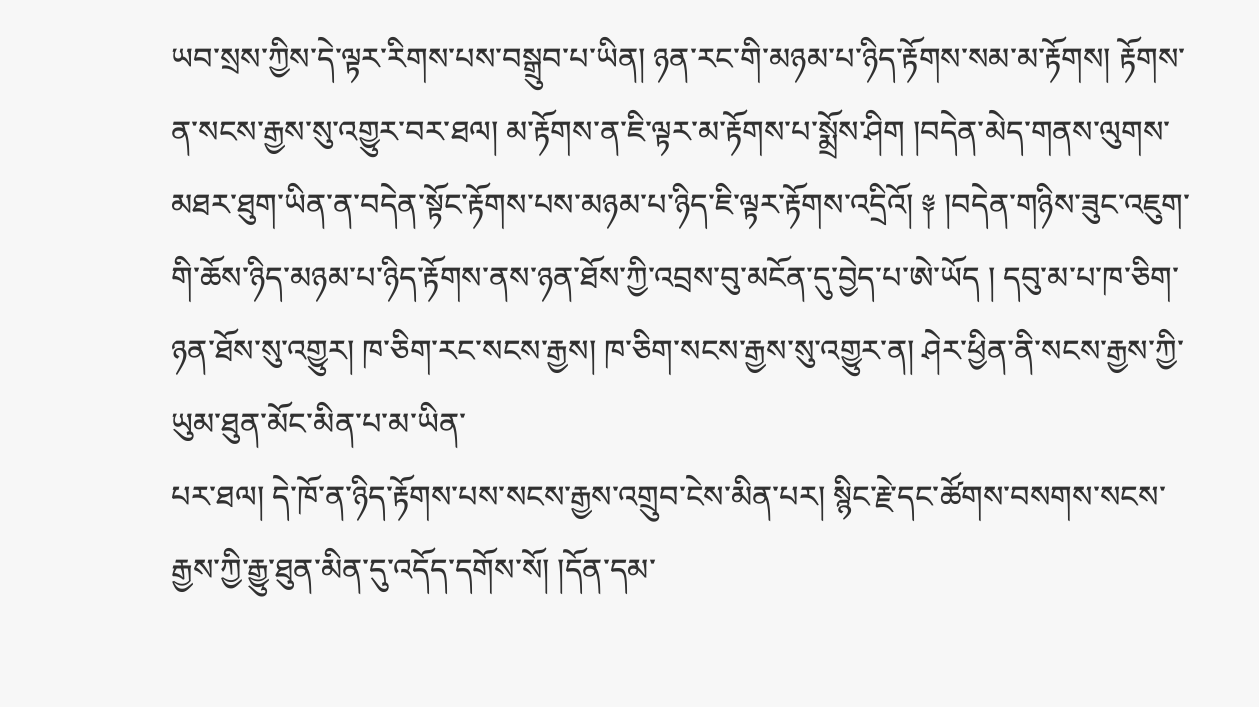ཡབ་སྲས་ཀྱིས་དེ་ལྟར་རིགས་པས་བསྒྲུབ་པ་ཡིན། ཉན་རང་གི་མཉམ་པ་ཉིད་རྟོགས་སམ་མ་རྟོགས། རྟོགས་ན་སངས་རྒྱས་སུ་འགྱུར་བར་ཐལ། མ་རྟོགས་ན་ཇི་ལྟར་མ་རྟོགས་པ་སྨྲོས་ཤིག །བདེན་མེད་གནས་ལུགས་མཐར་ཐུག་ཡིན་ན་བདེན་སྟོང་རྟོགས་པས་མཉམ་པ་ཉིད་ཇི་ལྟར་རྟོགས་འདྲིའོ། ༈ །བདེན་གཉིས་ཟུང་འཇུག་གི་ཆོས་ཉིད་མཉམ་པ་ཉིད་རྟོགས་ནས་ཉན་ཐོས་ཀྱི་འབྲས་བུ་མངོན་དུ་བྱེད་པ་ཨེ་ཡོད ། དབུ་མ་པ་ཁ་ཅིག་ཉན་ཐོས་སུ་འགྱུར། ཁ་ཅིག་རང་སངས་རྒྱས། ཁ་ཅིག་སངས་རྒྱས་སུ་འགྱུར་ན། ཤེར་ཕྱིན་ནི་སངས་རྒྱས་ཀྱི་ཡུམ་ཐུན་མོང་མིན་པ་མ་ཡིན་
པར་ཐལ། དེ་ཁོ་ན་ཉིད་རྟོགས་པས་སངས་རྒྱས་འགྲུབ་ངེས་མིན་པར། སྙིང་རྗེ་དང་ཚོགས་བསགས་སངས་རྒྱས་ཀྱི་རྒྱུ་ཐུན་མིན་དུ་འདོད་དགོས་སོ། །དོན་དམ་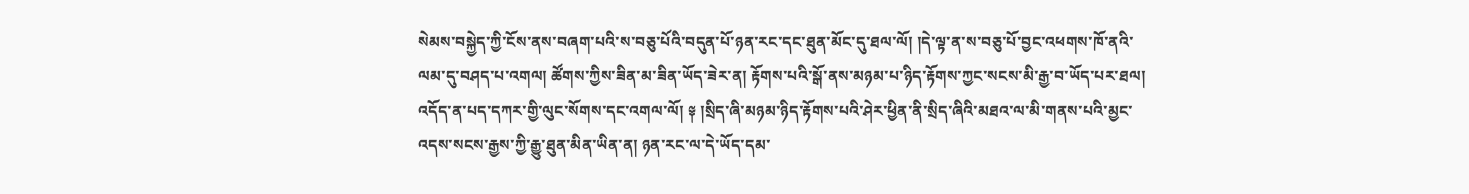སེམས་བསྐྱེད་ཀྱི་ངོས་ནས་བཞག་པའི་ས་བཅུ་པོའི་བདུན་པོ་ཉན་རང་དང་ཐུན་མོང་དུ་ཐལ་ལོ། །དེ་ལྟ་ན་ས་བཅུ་པོ་བྱང་འཕགས་ཁོ་ནའི་ལམ་དུ་བཤད་པ་འགལ། ཚོགས་ཀྱིས་ཟིན་མ་ཟིན་ཡོད་ཟེར་ན། རྟོགས་པའི་སྒོ་ནས་མཉམ་པ་ཉིད་རྟོགས་ཀྱང་སངས་མི་རྒྱ་བ་ཡོད་པར་ཐལ། འདོད་ན་པད་དཀར་གྱི་ལུང་སོགས་དང་འགལ་ལོ། ༈ །སྲིད་ཞི་མཉམ་ཉིད་རྟོགས་པའི་ཤེར་ཕྱིན་ནི་སྲིད་ཞིའི་མཐའ་ལ་མི་གནས་པའི་མྱང་འདས་སངས་རྒྱས་ཀྱི་རྒྱུ་ཐུན་མིན་ཡིན་ན། ཉན་རང་ལ་དེ་ཡོད་དམ་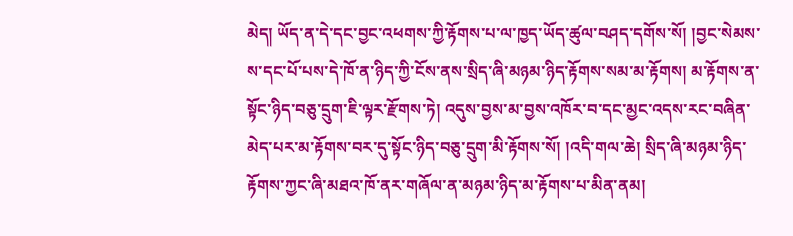མེད། ཡོད་ན་དེ་དང་བྱང་འཕགས་ཀྱི་རྟོགས་པ་ལ་ཁྱད་ཡོད་ཚུལ་བཤད་དགོས་སོ། །བྱང་སེམས་ས་དང་པོ་པས་དེ་ཁོ་ན་ཉིད་ཀྱི་ངོས་ནས་སྲིད་ཞི་མཉམ་ཉིད་རྟོགས་སམ་མ་རྟོགས། མ་རྟོགས་ན་སྟོང་ཉིད་བཅུ་དྲུག་ཇི་ལྟར་རྫོགས་ཏེ། འདུས་བྱས་མ་བྱས་འཁོར་བ་དང་མྱང་འདས་རང་བཞིན་མེད་པར་མ་རྟོགས་བར་དུ་སྟོང་ཉིད་བཅུ་དྲུག་མི་རྟོགས་སོ། །འདི་གལ་ཆེ། སྲིད་ཞི་མཉམ་ཉིད་རྟོགས་ཀྱང་ཞི་མཐའ་ཁོ་ནར་གཞོལ་ན་མཉམ་ཉིད་མ་རྟོགས་པ་མིན་ནམ།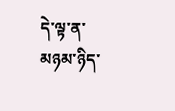དེ་ལྟ་ན་མཉམ་ཉིད་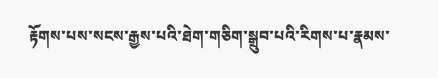རྟོགས་པས་སངས་རྒྱས་པའི་ཐེག་གཅིག་སྒྲུབ་པའི་རིགས་པ་རྣམས་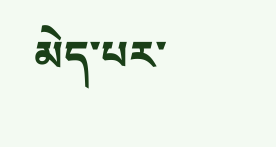མེད་པར་